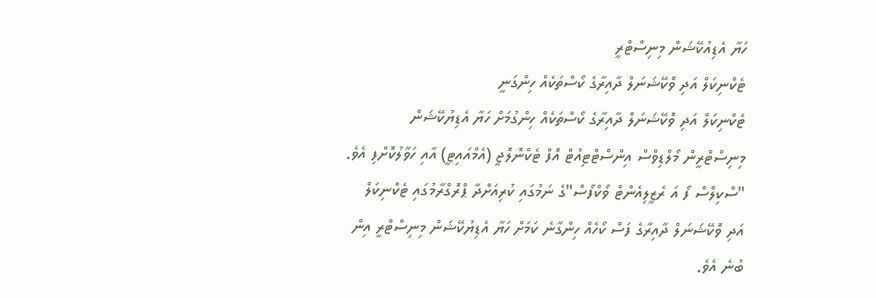ހަޔާ އެޑިއުކޭޝަން މިނިސްޓްރީ
ޓެކްނިކަލް އަދި ވޮކޭޝަނަލް ދާއިރާގެ ކޯސްތަކެއް ހިންގަނީ
ޓެކްނިކަލް އަދި ވޮކޭޝަނަލް ދާއިރާގެ ކޯސްތަކެއް ހިންގުމަށް ހަޔާ އެޑިޔުކޭޝަން މިނިސްޓްރީން މޯލްޑިވްސް އިންސްޓްޓިއުޓް އޮފް ޓެކްނޮލޮޖީ (އެމްއައިޓީ) އާއި ހަވާލުކޮށްފި އެވެ.
"ސްކިލްސް ފޯ އަ ރެޒީލިއެންޓް ވޯކްފޯސް"ގެ ނަމުގައި ކުރިއަށްދާ ޕްރޮގްރާމުގައި ޓެކްނިކަލް އަދި ވޮކޭޝަނަލް ދާއިރާގެ ފަސް ކޯހެއް ހިންގާނެ ކަމަށް ހަޔާ އެޑިޔުކޭޝަން މިނިސްޓްރީ އިން ބުނެ އެވެ.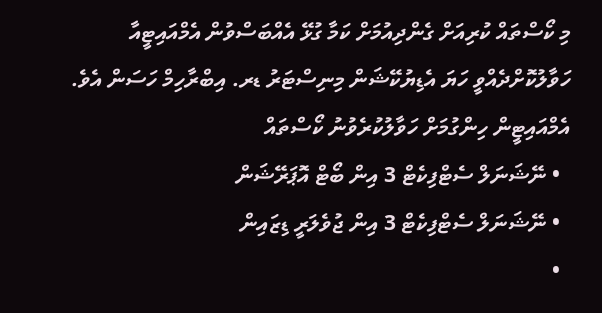މި ކޯސްތައް ކުރިއަށް ގެންދިއުމަށް ކަމާ ގުޅޭ އެއްބަސްވުން އެމްއައިޓީއާ ހަވާލުކޮށްދެއްވީ ހަޔަ އެޑިޔުކޭޝަން މިނިސްޓަރު ޑރ. އިބްރާހިމް ހަސަން އެވެ.
އެމްއައިޓީން ހިންގުމަށް ހަވާލުކުރެވުނު ކޯސްތައް
  • ނޭޝަނަލް ސެޓްފިކެޓް 3 އިން ބޯޓް އޮޕަރޭޝަން
  • ނޭޝަނަލް ސެޓްފިކެޓް 3 އިން ޖުވެލަރީ ޑިޒައިން
  •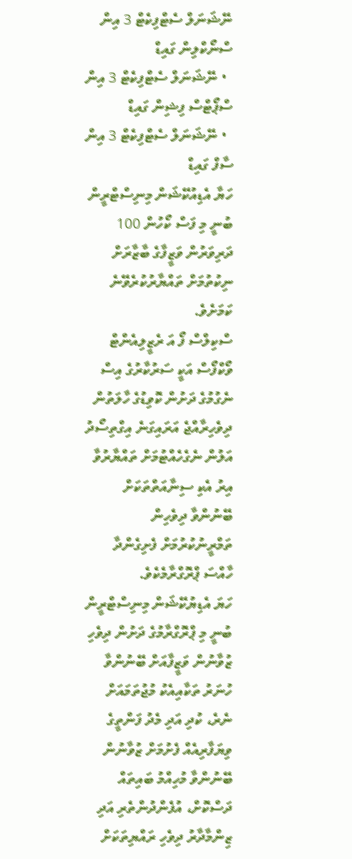ނޭޝަނަލް ސެޓްފިކެޓް 3 އިން ސްނޯކްލިން ގައިޑް
  • ނޭޝަނަލް ސެޓްފިކެޓް 3 އިން ސްޕޯޓްސް ފިޝިން ގައިޑް
  • ނޭޝަނަލް ސެޓްފިކެޓް 3 އިން ސާފް ގައިޑް
ހަޔާ އެޑިއުކޭޝަން މިނިސްޓްރީން ބުނީ މި ފަސް ކޯހުން 100 ދަރިވަރުން ވަޒީފާގެ ބާޒާރަށް ނިކުތުމަށް ތައްޔާރުކުރެވޭނެ ކަމަށެވެ.
ސްކިލްސް ފޯ އަ ރެޒީލިއެންޓް ވޯކްފޯސް އަކީ ސަރުކާރުގެ އިސް ނެގުމުގެ ދަށުން ކޮވިޑުގެ ހާލަތުން ދިވެހިރާއްޖެ އަރައިގަނެ އިގްތިސޯދު އަލުން ނެގެހެއްޓުމަށް ތައްޔާރުވާ އިރު އެކި ސިނާއަތްތަކަށް ބޭނުންވާ ދިވެހިން ތަމްރީނުކުރުމަށް ފެށިގެންދާ ހާއްސަ ޕްރޮގްރާމެކެވެ.
ހަޔަ އެޑިޔުކޭޝަން މިނިސްޓްރީން ބުނީ މި ޕްރޮގްރާމުގެ ދަށުން ދިވެހި ޒުވާނުން ވަޒީފާއަށް ބޭނުންވާ ހުނަރު ތަކާއިއެކު މުޖުތަމައަށް ނެރެ، ކުދި އަދި މެދު ފަންތީގެ ވިޔަފާރިއެއް ފެށުމަށް ޒުވާނުން ބޭނުންވާ މުހިއްމު ބައިތައް ދަސްކޮށް، އުފެންދުންތެރި އަދި ޒިންމާދާރު ދިވެހި ރައްޔިތަކަށް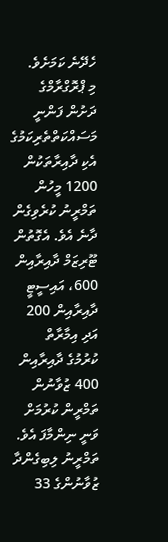ހެދޭނެ ކަމަށެވެ.
މި ޕްރޮގްރާމްގެ ދަށުން ފަންނީ މަސައްކަތްތެރިކަމުގެ އެކި ދާއިރާތަކުން 1200 މީހުން ތަމްރީނު ކުރެވިގެން ދާނެ އެވެ. އެގޮތުން ޓޫރިޒަމް ދާއިރާއިން 600، އައިސީޓީ ދާއިރާއިން 200 އަދި އިމާރާތް ކުރުމުގެ ދާއިރާއިން 400 ޒުވާނުން ތަމްރީން ކުރުމަށް ވަނީ ނިންމާފަ އެވެ. ތަމްރީނު ލިބިގެންދާ ޒުވާނުންގެ 33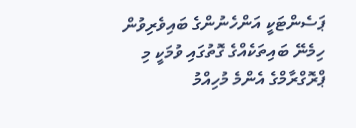ޕަސެންޓަކީ އަންހެނުންގެ ބައިވެރިވުން ހިމެނޭ ބައިތަކެއްގެ ގޮތުގައި ވުމަކީ މި ޕްރޮގްރާމްގެ އެންމެ މުހިއްމު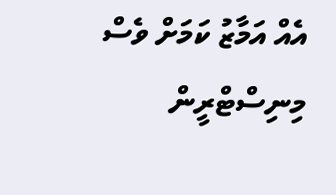އެއް އަމާޒު ކަމަށް ވެސް މިނިސްޓްރީން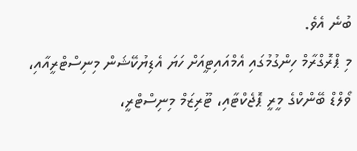ބުނެ އެވެ.
މި ޕްރޮގްރާމް ހިންގުމުގައި އެމްއައިޓީއަށް ހަޔަ އެޑިޔުކޭޝަން މިނިސްޓްރީއާއި، ވޯލްޑް ބޭންކްގެ މީރީ ޕޮޖެކްޓާއި، ޓޫރިޒަމް މިނިސްޓްރީ،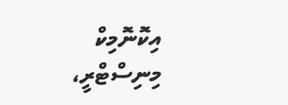އިކޮނޮމިކް މިނިސްޓްރީ،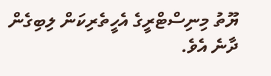ޔޫތު މިނިސްޓްރީގެ އެހީތެރިކަން ލިބިގެން ދާނެ އެވެ.